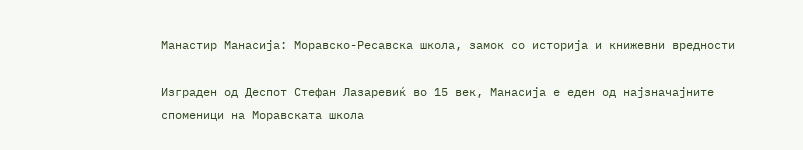Манастир Манасија: Моравско-Ресавска школа, замок со историја и книжевни вредности

Изграден од Деспот Стефан Лазаревиќ во 15 век, Манасија е еден од најзначајните споменици на Моравската школа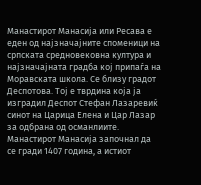Манастирот Манасија или Ресава е еден од најзначајните споменици на српската средновековна култура и најзначајната градба кој припаѓа на Моравската школа. Се близу градот Деспотова. Тој е тврдина која ја изградил Деспот Стефан Лазаревиќ синот на Царица Елена и Цар Лазар за одбрана од османлиите. Манастирот Манасија започнал да се гради 1407 година, а истиот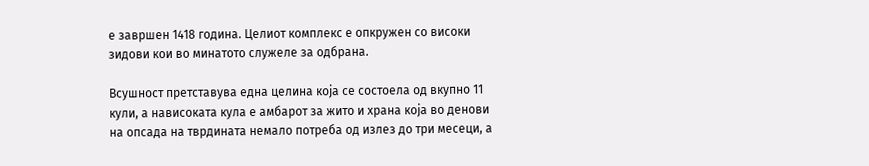е завршен 1418 година. Целиот комплекс е опкружен со високи зидови кои во минатото служеле за одбрана.

Всушност претставува една целина која се состоела од вкупно 11 кули, а нависоката кула е амбарот за жито и храна која во денови на опсада на тврдината немало потреба од излез до три месеци, а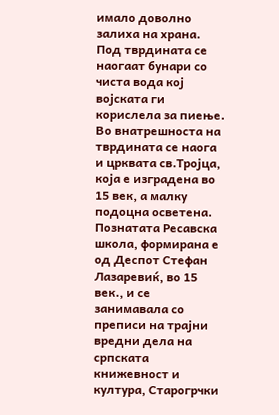имало доволно залиха на храна. Под тврдината се наогаат бунари со чиста вода кој војската ги корислела за пиење. Во внатрешноста на тврдината се наога и црквата св.Тројца, која е изградена во 15 век, а малку подоцна осветена. Познатата Ресавска школа, формирана е од Деспот Стефан Лазаревиќ, во 15 век., и се занимавала со преписи на трајни вредни дела на српската книжевност и култура, Старогрчки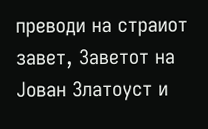преводи на страиот завет, Заветот на Јован Златоуст и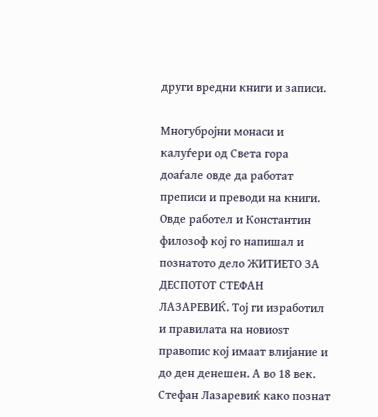други вредни книги и записи.

Многубројни монаси и калуѓери од Света гора доаѓале овде да работат преписи и преводи на книги. Овде работел и Константин филозоф кој го напишал и познатото дело ЖИТИЕТО ЗА ДЕСПОТОТ СТЕФАН ЛАЗАРЕВИЌ. Тој ги изработил и правилата на новиоѕт правопис кој имаат влијание и до ден денешен. А во 18 век. Стефан Лазаревиќ како познат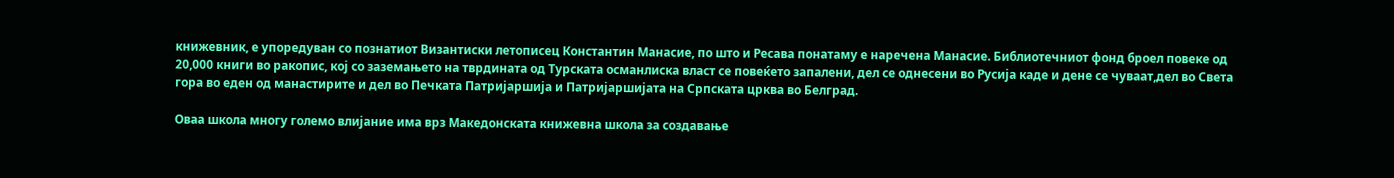книжевник, е упоредуван со познатиот Византиски летописец Константин Манасие, по што и Ресава понатаму е наречена Манасие. Библиотечниот фонд броел повеке од 20,000 книги во ракопис, кој со заземањето на тврдината од Турската османлиска власт се повеќето запалени, дел се однесени во Русија каде и дене се чуваат,дел во Света гора во еден од манастирите и дел во Печката Патријаршија и Патријаршијата на Српската црква во Белград.

Оваа школа многу големо влијание има врз Македонската книжевна школа за создавање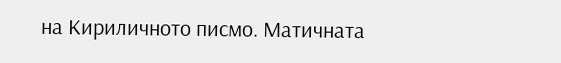на Кириличното писмо. Матичната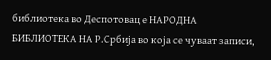библиотека во Деспотовац е НАРОДНА БИБЛИОТЕКА НА Р.Србија во која се чуваат записи,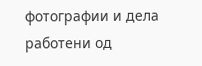фотографии и дела работени од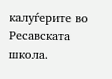калуѓерите во Ресавската школа.